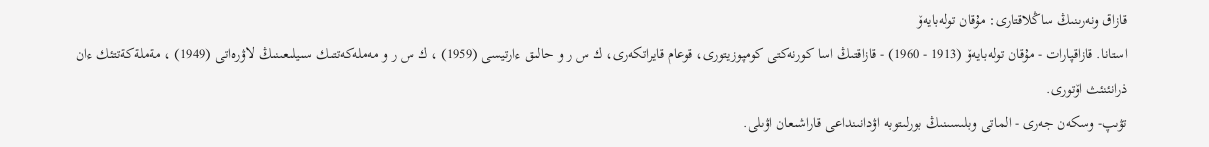قازاق ونەرىنىڭ ساڭلاقتارى: مۇقان تولەبايەۆ
استانا. قازاقپارات - مۇقان تولەبايەۆ (1913 - 1960) - قازاقتىڭ اسا كورنەكتى كومپوزيتورى، قوعام قايراتكەرى، ك س ر و حالىق ءارتيسى (1959) ، ك س ر و مەملەكەتتىك سىيلىعىنىڭ لاۋرەاتى (1949) ، مةملةكةتتئك ءان ذرانئنئث اۆتورى.
تۋىپ- وسكەن جەرى - الماتى وبلىسىنىڭ بورلىتوبە اۋدانىنداعى قاراشىعان اۋىلى.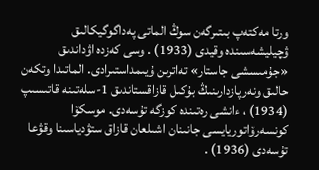ورتا مەكتەپ بىتىرگەن سوڭ الماتى پەداگوگيكالىق ۋچيليشەسىندە وقيدى (1933) . وسى كەزدە اۋداندىق «جۇمىسشى جاستار» تەاترىن ۇيىمداستىرادى. الماتىدا وتكەن حالىق ونەرپازدارىنىڭ بۇكىل قازاقستاندىق 1-سلەتىنە قاتىسىپ (1934) ، ءانشى رەتىندە كوزگە تۇسەدى. موسكۆا كونسەرۆاتوريايسى جانىنان اشىلعان قازاق ستۋدياسىنا وقۋعا تۇسەدى (1936) .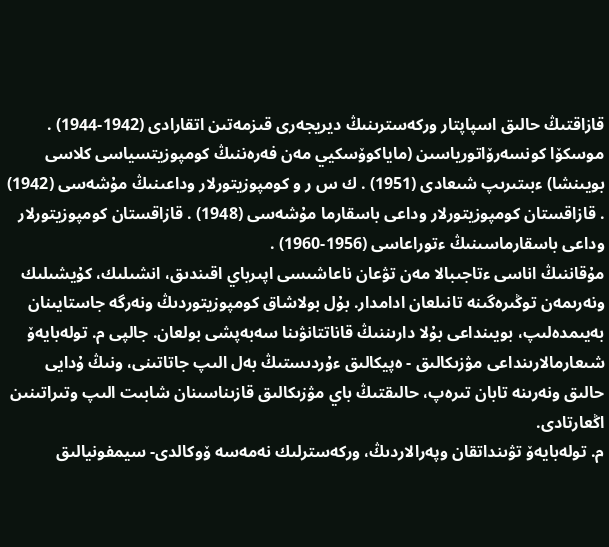قازاقتىڭ حالىق اسپاپتار وركەسترىنىڭ ديريجەرى قىزمەتىن اتقارادى (1942-1944) . موسكۆا كونسەرۆاتورياسىن (ماياكوۆسكيي مەن فەرەننىڭ كومپوزيتسياسى كلاسى بويىنشا) ءبىتىرىپ شىعادى (1951) . ك س ر و كومپوزيتورلار وداعىنىڭ مۇشەسى (1942) . قازاقستان كومپوزيتورلار وداعى باسقارما مۇشەسى (1948) . قازاقستان كومپوزيتورلار وداعى باسقارماسىنىڭ ءتوراعاسى (1956-1960) .
مۇقاننىڭ اناسى ءتاجىبالا مەن تۋعان ناعاشىسى اپىرباي اقىندىق، انشىلىك، كۇيشىلىك ونەرىمەن توڭىرەگىنە تانىلعان ادامدار. بۇل بولاشاق كومپوزيتوردىڭ ونەرگە جاستايىنان بەيىمدەلىپ، بويىنداعى بۇلا دارىننىڭ قاناتتانۋىنا سەبەپشى بولعان. جالپى م. تولەبايەۆ شىعارمالارىنداعى مۋزىكالىق - ەپيكالىق ءۇردىستىڭ بەل الىپ جاتاتىنى، ونىڭ ۇدايى حالىق ونەرىنە تابان تىرەپ، حالىقتىڭ باي مۋزىكالىق قازىناسىنان شابىت الىپ وتىراتىنىن اڭعارتادى.
م. تولەبايەۆ تۋىنداتقان وپەرالاردىڭ، وركەسترلىك نەمەسە ۆوكالدى- سيمفونيالىق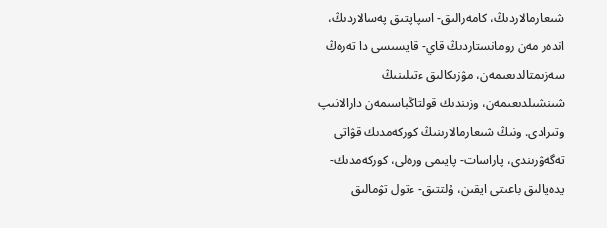شىعارمالاردىڭ، كامەرالىق- اسپاپتىق پەسالاردىڭ، اندەر مەن رومانستاردىڭ قاي- قايسىسى دا تەرەڭ سەزىمتالدىعىمەن، مۋزىكالىق ءتىلىنىڭ شىنشىلدىعىمەن، وزىندىك قولتاڭباسىمەن دارالانىپ وتىرادى. ونىڭ شىعارمالارىنىڭ كوركەمدىك قۋاتى تەگەۋرىندى، پاراسات- پايىمى ورەلى، كوركەمدىك- يدەيالىق باعىتى ايقىن، ۇلتتىق- ءتول تۋمالىق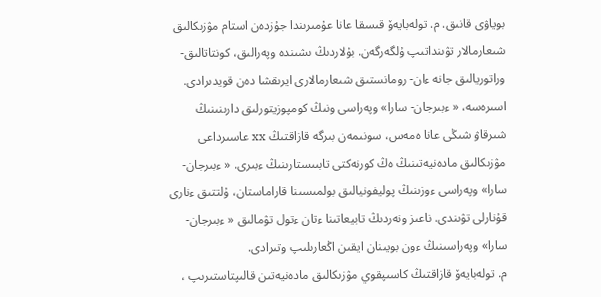بوياۋى قانىق. م. تولەبايەۆ قىسقا عانا عۇمىرىندا جۇزدەن استام مۋزىكالىق شىعارمالار تۋىنداتىپ ۇلگەرگەن. بۇلاردىڭ ىشىندە وپەرالىق، كونتاتالىق- وراتوريالىق جانە ءان- رومانستىق شىعارمالارى ايرىقشا دەن قويدىرادى.
اسىرەسە، « ءبىرجان- سارا» وپەراسى ونىڭ كومپوزيتورلىق دارىنىنىڭ شىرقاۋ شىڭى عانا ەمەس، سونىمەن بىرگە قازاقتىڭ xx عاسىرداعى مۋزىكالىق مادەنيەتىنىڭ ەڭ كورنەكتى تابىىستارىنىڭ ءبىرى. « ءبىرجان- سارا» وپەراسى ءوزىنىڭ پوليفونيالىق بولمىسىنا قاراماستان، ۇلتتىق ءنارى قۇنارلى تۋىندى. ناعىز ونەردىڭ تابيعاتىنا ءتان ءتول تۋمالىق « ءبىرجان- سارا» وپەراسىنىڭ ءون بويىنان ايقىن اڭعارىلىپ وتىرادى.
م. تولەبايەۆ قازاقتىڭ كاسىپقوي مۋزىكالىق مادەنيەتىن قالىپتاستىرىپ ،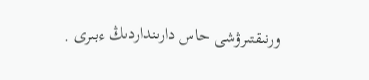ورنىقتىرۋشى حاس دارىنداردىڭ ءبىرى .